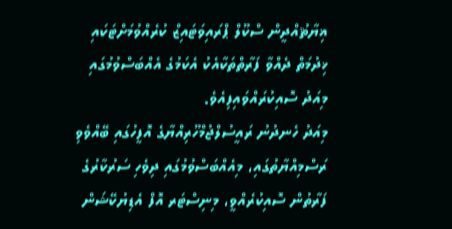ޣިޔާޘުއްދީން ސްކޫލް ޕްރައިވަޓައިޒް ކުރެއްވުމަށްޓަކައި ޚިދުމަތް ދެއްވާ ފަރާތްތަކާއެކު އެކަމުގެ އެއްބަސްވުމުގައި މިއަދު ސޮއިކުރައްވައިފިއެވެ.
މިއަދު ހެނދުނު ރައީސުލްޖުމްހޫރިއްޔާގެ އޮފީހުގައި ބޭއްވެވި ރަސްމިއްޔާތުގައި، މިއެއްބަސްވުމުގައި ދިވެހި ސަރުކާރުގެ ފަރާތުން ސޮއިކުރެއްވީ، މިނިސްޓަރ އޮފް އެޑިޔުކޭޝަން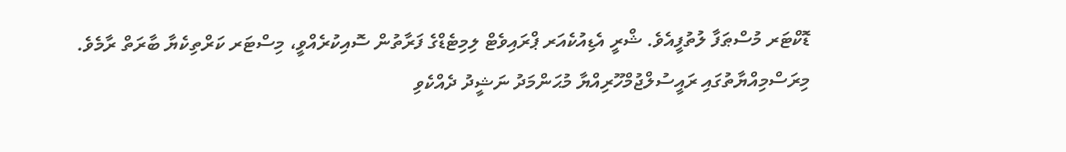ޑޮކްޓަރ މުސްޠަފާ ލުތުފީއެވެ. ޝްރީ އެޑިއުކެއަރ ޕްރައިވެޓް ލިމިޓެޑްގެ ފަރާތުން ސޮއިކުރެއްވީ، މިސްޓަރ ކަރްތިކެޔާ ބާރަތް ރާމެވެ.
މިރަސްމިއްޔާތުގައި ރައީސުލްޖުމްހޫރިއްޔާ މުޙަންމަދު ނަޝީދު ދެއްކެވި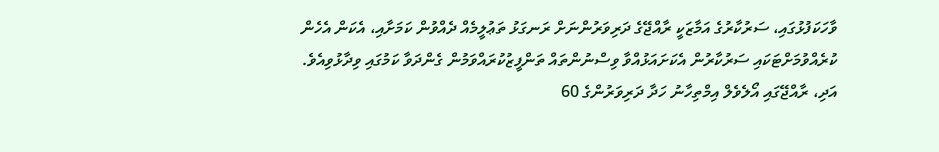ވާހަކަފުޅުގައި، ސަރުކާރުގެ އަމާޒަކީ ރާއްޖޭގެ ދަރިވަރުންނަށް ރަނގަޅު ތަޢުލީމެއް ދެއްވުން ކަމަށާއި، އެކަން އެހެން ކުރެއްވުމަށްޓަކައި ސަރުކާރުން އެކަށައަޅުއްވާ ވިސްނުންތައް ތަންފީޒުކުރައްވަމުން ގެންދަވާ ކަމުގައި ވިދާޅުވިއެވެ. އަދި، ރާއްޖޭގައި އޯލެވެލް އިމްތިހާނު ހަދާ ދަރިވަރުންގެ 60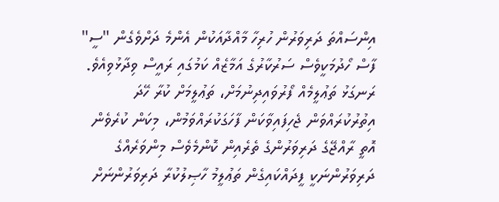އިންސައްތަ ދަރިވަރުން ހުރިހާ މާއްދާއަކުން އެންމެ ދަށްވެގެން "ސީ" ފާސް ހޯދުމަކީވެސް ސަރުކާރުގެ އަމާޒެއް ކަމުގައި ރައީސް ވިދާޅުވިއެވެ.
ރަނގަޅު ތަޢުލީމެއް ފޯރުވައިދިނުމަށް، ތަޢުލީމަށް ކުރާ ހޭދަ އިތުރުކުރައްވަން ޖެހިފައިވާކަން ފާހަގަކުރައްވަމުން، މިކަން ކުރެވެން އޮތީ ރާއްޖޭގެ ދަރިވަރުންގެ ތެރެއިން ކޮންމެވެސް މިންވަރެއްގެ ދަރިވަރުންނަކީ ފީދައްކައިގެން ތަޢުލީމު ހާޞިލުކުރާ ދަރިވަރުންނަށް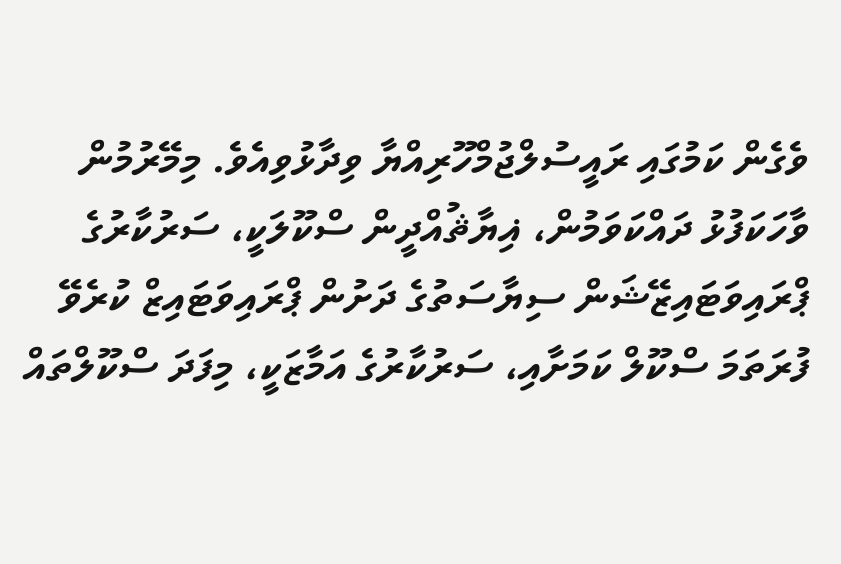ވެގެން ކަމުގައި ރައީސުލްޖުމްހޫރިއްޔާ ވިދާޅުވިއެވެ. މިމޭރުމުން ވާހަކަފުޅު ދައްކަވަމުން، ޣިޔާޘުއްދީން ސްކޫލަކީ، ސަރުކާރުގެ ޕްރައިވަޓައިޒޭޝަން ސިޔާސަތުގެ ދަށުން ޕްރައިވަޓައިޒް ކުރެވޭ ފުރަތަމަ ސްކޫލް ކަމަށާއި، ސަރުކާރުގެ އަމާޒަކީ، މިފަދަ ސްކޫލްތައް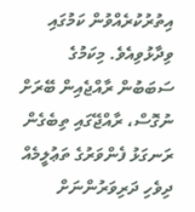އިތުރުކުރެއްވުން ކަމުގައި ވިދާޅުވިއެވެ. މިކަމުގެ ސަބަބުން ރާއްޖެއިން ބޭރަށް ނުގޮސް، ރާއްޖޭގައި ތިބެގެން ރަނގަޅު ފެންވަރުގެ ތަޢުލީމެއް ދިވެހި ދަރިވަރުންނަށް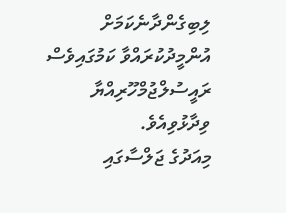ލިބިގެންދާނެކަމަށް އުންމީދުކުރައްވާ ކަމުގައިވެސް ރައީސުލްޖުމްހޫރިއްޔާ ވިދާޅުވިއެވެ.
މިއަދުގެ ޖަލްސާގައި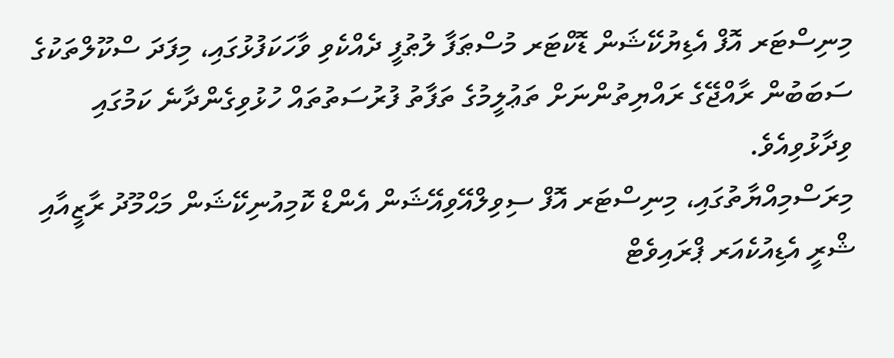މިނިސްޓަރ އޮފް އެޑިޔުކޭޝަން ޑޮކްޓަރ މުސްޠަފާ ލުޠުފީ ދެއްކެވި ވާހަކަފުޅުގައި، މިފަދަ ސްކޫލްތަކުގެ ސަބަބުން ރާއްޖޭގެ ރައްޔިތުންނަށް ތަޢުލީމުގެ ތަފާތު ފުރުސަތުތައް ހުޅުވިގެންދާނެ ކަމުގައި ވިދާޅުވިއެވެ.
މިރަސްމިއްޔާތުގައި، މިނިސްޓަރ އޮފް ސިވިލްއޭވިއޭޝަން އެންޑް ކޮމިއުނިކޭޝަން މަޙްމޫދު ރާޒީއާއި ޝްރީ އެޑިއުކެއަރ ޕްރައިވެޓް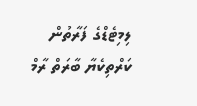ލިމިޓެޑްގެ ފަރާތުން ކަރްތިކެޔާ ބާރަތް ރާމް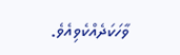ވާހަކަދެއްކެވިއެވެ.